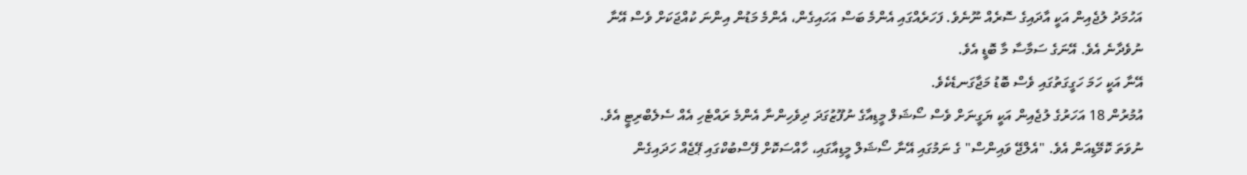އަހުމަދު ލުޖެއިން އަކީ އާދައިގެ ސޮރެއް ނޫނެވެ. ފަހަރެއްގައި އެންމެ ބަސް އަހައިގެން، އެންމެ މަޑުން އިންނަ ކުއްޖަކަށް ވެސް އޭނާ ނުވެދާނެ އެވެ. އޭނަގެ ސަމާސާ މާ ބޮޑީ އެވެ.
އޭނާ އަކީ ހަމަ ހަގީގަތުގައި ވެސް ބޮޑު މަޖާގަނޑެކެވެ.
އުމުރުން 18 އަހަރުގެ ލުޖެއިން އަކީ ޔަގީނަށް ވެސް ސޯޝަލް މީޑިއާގެ ނުފޫޒުގަދަ ދިވެހިންނާ އެންމެ ރައްޓެހި އެއް ސެލެބްރިޓީ އެވެ. ނުވަތަ ކޮމޭޑިއަން އެވެ. "އެލްޖޭ ވައިންސް" ގެ ނަމުގައި އޭނާ ސޯޝަލް މީޑިއާގައި، ހާއްސަކޮށް ފޭސްބުކްގައި ޕޭޖެއް ހަދައިގެން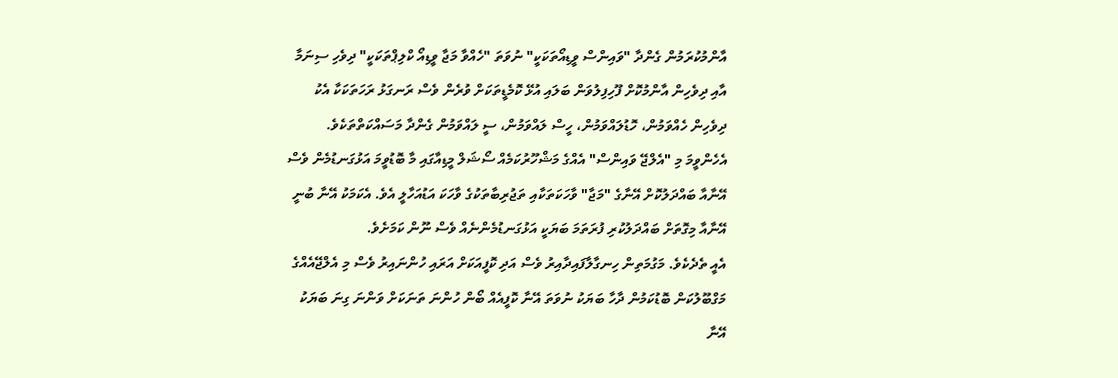އާންމުކުރަމުން ގެންދާ "ވައިންސް ވީޑިއޯތަކަކީ" ނުވަތަ "ހެއްވާ މަޖާ ވީޑިއޯ ކްލިޕްތަކަކީ" ދިވެހި ސިނަމާ އާއި ދިވެހިން އާންމުކޮށް ފޫހިފިލުވަން ބަލައި އުޅޭ ކޮމެޑީތަކަށް ވުރެން ވެސް ރަނގަޅު ރަހަތަކަކާ އެކު ދިވެހިން ހެއްވަމުން، ހޮޑުލައްވަމުން، ހީސް ލައްވަމުން، ސީ ލައްވަމުން ގެންދާ މަސައްކަތްތަކެވެ.
އެހެންވީމަ މި "އެލްޖޭ ވައިންސް" އެއްގެ މަޝްހޫރުކަމެއް ސޯޝަލް މީޑިއާގައި މާ ބޮޑުވީމަ އަޅުގަނޑުމެން ވެސް އޭނާއާ ބައްދަލުކޮށް އޭނާގެ "މަޖާ" ވާހަކަތަކާއި ތަޖުރިބާތަކުގެ ވާހަކަ އަޑުއަހާލީ އެވެ. އެކަމަކު އޭނާ ބުނީ އޭނާއާ މިގޮތަށް ބައްދަލުކުރި ފުރަތަމަ ބަޔަކީ އަޅުގަނޑުމެންނެއް ވެސް ނޫން ކަމަށެވެ.
އެއީ ތެދެކެވެ. މަގުމަތިން ހިނގާލާފައިދާއިރު ވެސް އަދި ކޮފީއަކަށް އަރައި ހުންނައިރު ވެސް މި އެލްޖޭއެއްގެ މަގްބޫލުކަން ބޮޑުކަމުން ދާހާ ބަޔަކު ނުވަތަ އޭނާ ކޮފީއެއް ބޯން ހުންނަ ތަނަކަށް ވަންނަ ގިނަ ބަޔަކު އޭނާ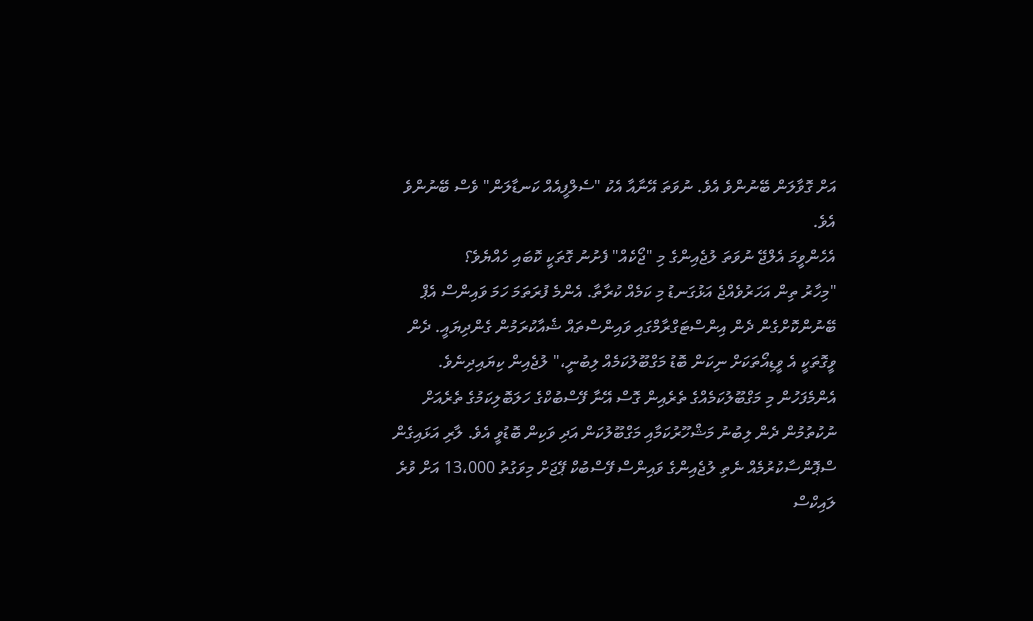އަށް ގޮވާލަން ބޭނުންވެ އެވެ. ނުވަތަ އޭނާއާ އެކު "ސެލްފީއެއް ކަނޑާލަން" ވެސް ބޭނުންވެ އެވެ.
އެހެންވީމަ އެލްޖޭ ނުވަތަ ލުޖެއިންގެ މި "ޖޯކެއް" ފެށުނު ގޮތަކީ ކޮބައި ހެއްޔެވެ؟
"މިހާރު ތިން އަހަރުވެއްޖެ އަޅުގަނޑު މި ކަމެއް ކުރާތާ. އެންމެ ފުރަތަމަ ހަމަ ވައިންސް އެޕް ބޭނުންކޮށްގެން ދެން އިންސްޓަގްރާމްގައި ވައިންސްތައް ޝެއާކުރަމުން ގެންދިޔައީ. ދެން ވީގޮތަކީ އެ ވީޑިއޯތަކަށް ނިކަން ބޮޑު މަގްބޫލުކަމެއް ލިބުނީ،" ލުޖެއިން ކިޔައިދިނެވެ.
އެންމެފަހުން މި މަގްބޫލުކަމެއްގެ ތެރެއިން ގޮސް އޭނާ ފޭސްބުކްގެ ހަލަބޮލިކަމުގެ ތެރެއަށް ނުކުތުމުން ދެން ލިބުނު މަޝްހޫރުކަމާއި މަގްބޫލުކަން އަދި ވަކިން ބޮޑުވީ އެވެ. ލާރި އަޅައިގެން ސްޕޮންސާކުރުމެއް ނެތި ލުޖެއިންގެ ވައިންސް ފޭސްބުކް ޕޭޖަށް މިވަގުތު 13،000 އަށް ވުރެ ލައިކްސް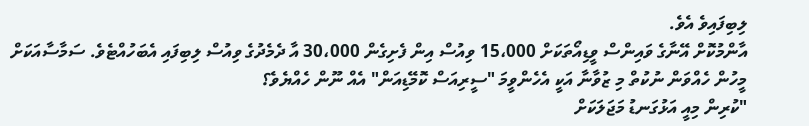ލިބިފައިވެ އެވެ.
އާންމުކޮށް އޭނާގެ ވައިންސް ވީޑިއޯތަކަށް 15،000 ވިއުސް އިން ފެށިގެން 30،000 އާ ދެމެދުގެ ވިއުސް ލިބިފައި އެބަހުއްޓެވެ. ސަމާސާއަކަށް މީހުން ހެއްވަން ނުކުތް މި ޒުވާނާ އަކީ އެހެންވީމަ "ސީރިއަސް ކޮމޭޑިއަން" އެއް ނޫން ހެއްޔެވެ؟
"ކުރިން މިއީ އަޅުގަނޑު މަޖަލަކަށް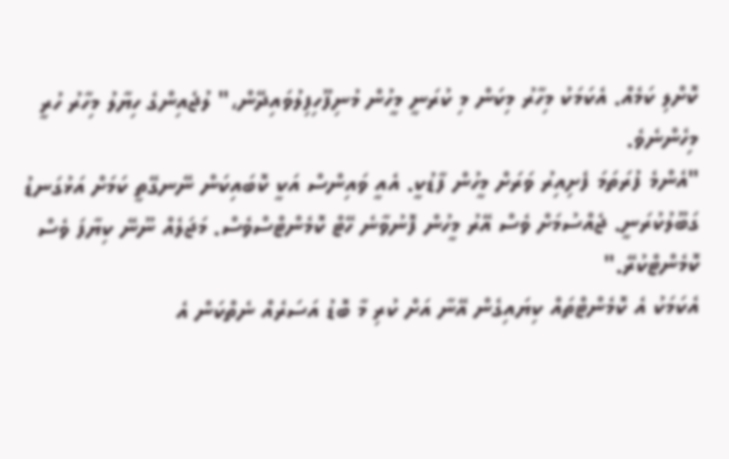ކޮށްލި ކަމެއް. އެކަމަކު މިހާރު މިކަން މި ކުރަނީ މީހުން މުނިފޫހިފިލުވައިދޭން،" ލުޖެއިންގެ ހިޔާލު މިހާރު ހުރީ މިހެންނެވެ.
"އެންމެ ފުރަތަމަ ފެށިއިރު ވަރަށް މީހުން ފާޑުކީ. އެއީ ވައިންސް އަކީ ކޮބައިކަން ނޭނގޭތީ ކަމަށް އަޅުގަނޑު ގަބޫލުކުރަނީ. ޖެއްސުމަށް ވެސް އޭރު މީހުން ފޮނުވާނެ ހޭޓް ކޮމެންޓްސްވެސް. މަޖަލެއް ނޫނޭ ކިޔާފަ ވެސް ކޮމެންޓްކުރޭ."
އެކަމަކު އެ ކޮމެންޓްތައް ކިޔައިގެން އޭނާ އަށް ކުރި މާ ބޮޑު އަސަރެއް ނެތްކަން އެ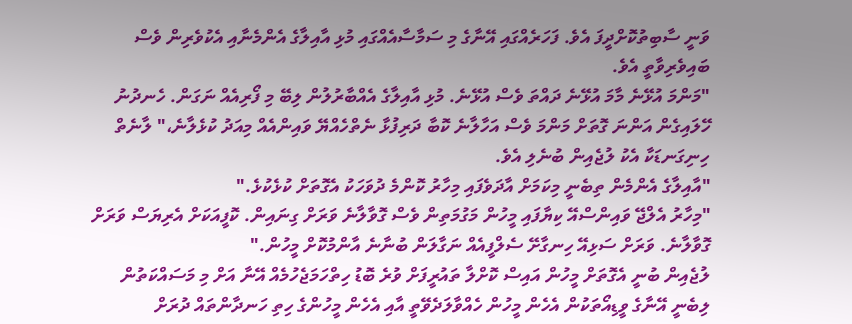ވަނީ ސާބިތުކޮށްދީފަ އެވެ. ފަހަރެއްގައި އޭނާގެ މި ސަމާސާއެއްގައި މުޅި އާއިލާގެ އެންމެނާއި އެކުވެރިން ވެސް ބައިވެރިވާތީ އެވެ.
"މަންމަ އުޅޭނެ މާމަ އުޅޭނެ ދައްތަ ވެސް އުޅޭނެ. މުޅި އާއިލާގެ އެއްބާރުލުން ލިބޭ މި ފޯރިއެއް ނަގަން. ހެނދުނު ހޭލައިގެން އަންނަ ގޮތަށް މަންމަ ވެސް އަހާލާނެ ކޮބާ ދަރިފުޅާ ނެތްހެއްޔޭ ވައިންއެއް މިއަދު ކުޅެލާނެ،" ލާނެތް ހިނިގަނޑަކާ އެކު ލުޖެއިން ބުނެލި އެވެ.
"އާއިލާގެ އެންމެން ތިބެނީ މިކަމަށް އާދަވެފައި މިހާރު ކޮންމެ ދުވަހަކު އެގޮތަށް ކުޅެކުޅެ."
"މިހާރު އެލްޖޭ ވައިންސްއޭ ކިޔާފައި މީހުން މަގުމަތިން ވެސް ގޮވާލާނެ ވަރަށް ގިނައިން. ކޮފީއަކަށް އެރިޔަސް ވަރަށް ގޮވާލާނެ. ވަރަށް ސަޅިއޭ ހިނގާށޭ ސެލްފީއެއް ނަގާލަން ބުނާނެ އާންމުކޮށް މީހުން."
ލުޖެއިން ބުނީ އެގޮތަށް މީހުން އައިސް ކޮށްލާ ތައުރީފަށް ވުރެ ބޮޑު ހިތްހަމަޖެހުމެއް އޭނާ އަށް މި މަސައްކަތުން ލިބެނީ އޭނާގެ ވީޑިއޯތަކުން އެހެން މީހުން ހެއްވާލަދެވޭތީ އާއި އެހެން މީހުންގެ ހިތި ހަނދާންތައް ދުރަށް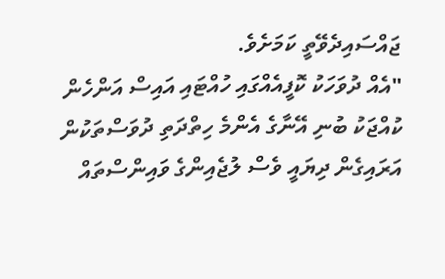ޖައްސައިދެވޭތީ ކަމަށެވެ.
"އެއް ދުވަހަކު ކޮފީއެއްގައި ހުއްޓައި އައިސް އަންހެން ކުއްޖަކު ބުނި އޭނާގެ އެންމެ ހިތްދަތި ދުވަސްތަކުން އަރައިގެން ދިޔައީ ވެސް ލުޖެއިންގެ ވައިންސްތައް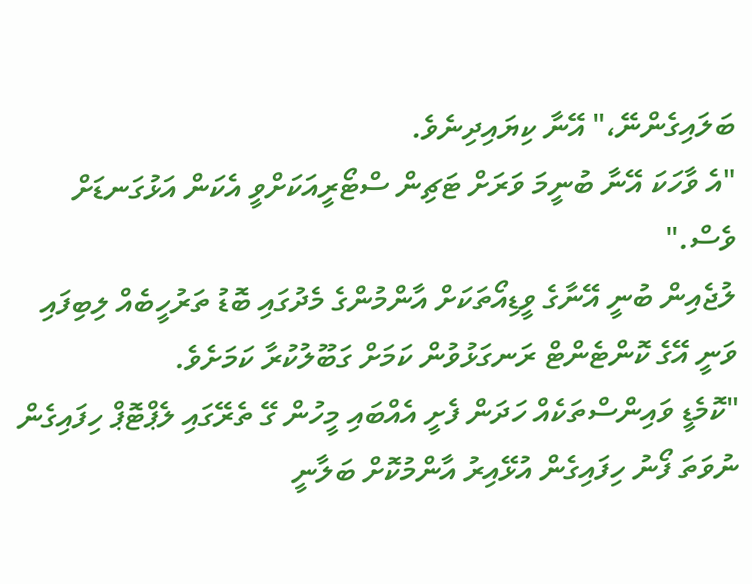ބަލައިގެންނޭ،" އޭނާ ކިޔައިދިނެވެ.
"އެ ވާހަކަ އޭނާ ބުނީމަ ވަރަށް ޓަޗިން ސްޓޯރީއަކަށްވީ އެކަން އަޅުގަނޑަށް ވެސް."
ލުޖެއިން ބުނީ އޭނާގެ ވީޑިއޯތަކަށް އާންމުންގެ މެދުގައި ބޮޑު ތަރުހީބެއް ލިބިފައި ވަނީ އޭގެ ކޮންޓެންޓް ރަނގަޅުވުން ކަމަށް ގަބޫލުކުރާ ކަމަށެވެ.
"ކޮމެޑީ ވައިންސްތަކެއް ހަދަން ފެށީ އެއްބައި މީހުން ގޭ ތެރޭގައި ލެޕްޓޮޕް ހިފައިގެން ނުވަތަ ފޯނު ހިފައިގެން އުޅޭއިރު އާންމުކޮށް ބަލާނީ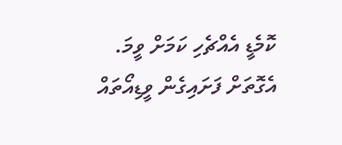ކޮމެޑީ އެއްޗެހި ކަމަށް ވީމަ. އެގޮތަށް ފަށައިގެން ވީޑިއޯތައް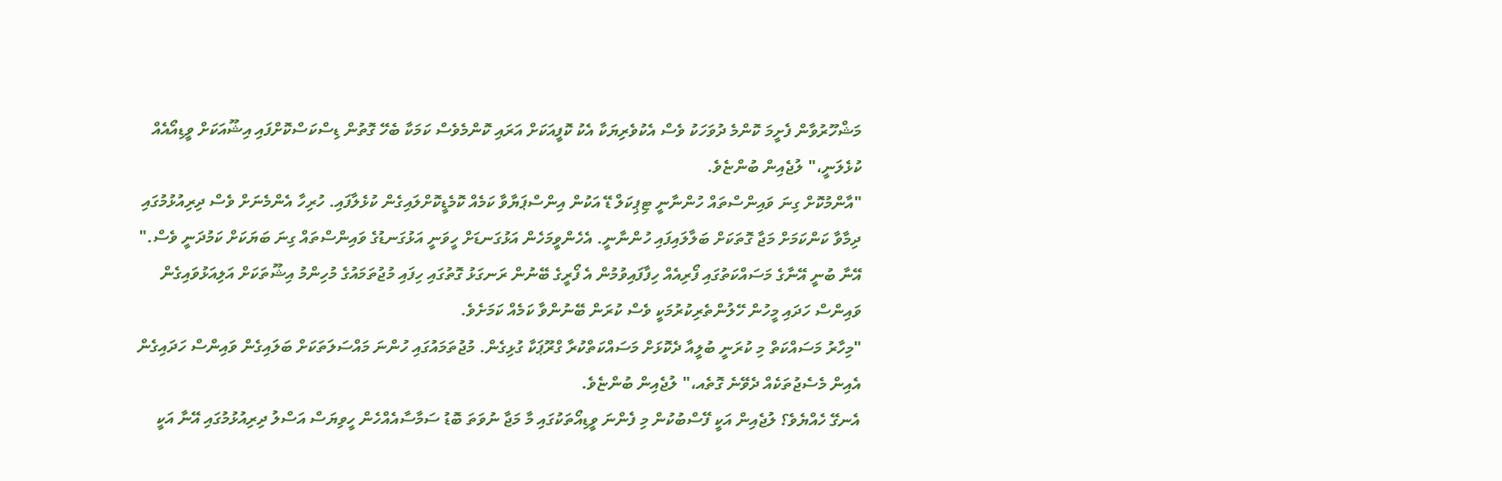މަޝްހޫރުވާން ފެށީމަ ކޮންމެ ދުވަހަކު ވެސް އެކުވެރިޔަކާ އެކު ކޮފީއަކަށް އަރައި ކޮންމެވެސް ކަމަކާ ބެހޭ ގޮތުން ޑިސްކަސްކޮށްފައި އިޝޫއަކަށް ވީޑިއޯއެއް ކުޅެލަނީ،" ލުޖެއިން ބުންޏެވެ.
"އާންމުކޮށް ގިނަ ވައިންސްތައް ހުންނާނީ ޓިޕިކަލް ޑޭ އަކުން އިންސްޕަޔާވާ ކަމެއް ކޮމެޑީކޮށްލައިގެން ކުޅެލާފައި. ހުރިހާ އެންމެނަށް ވެސް ދިރިއުޅުމުގައި ދިމާވާ ކަންކަމަށް މަޖާ ގޮތަކަށް ބަލާލައިފައި ހުންނާނީ. އެހެންވީމަހެން އަޅުގަނޑަށް ހީވަނީ އަޅުގަނޑުގެ ވައިންސްތައް ގިނަ ބަޔަކަށް ކަމުދަނީ ވެސް."
އޭނާ ބުނީ އޭނާގެ މަސައްކަތުގައި ފޯރިއެއް ހިފާފައިވުމުން އެ ފޯރީގެ ބޭނުން ރަނގަޅު ގޮތުގައި ހިފައި މުޖުތަމައުގެ މުހިންމު އިޝޫތަކަށް އަލިއަޅުވައިގެން ވައިންސް ހަދައި މީހުން ހޭލުންތެރިކުރުމަކީ ވެސް ކުރަން ބޭނުންވާ ކަމެއް ކަމަށެވެ.
"މިހާރު މަސައްކަތް މި ކުރަނީ ބުލީއާ ދެކޮޅަށް މަސައްކަތްކުރާ ގްރޫޕަކާ ގުޅިގެން. މުޖުތަމައުގައި ހުންނަ މައްސަލަތަކަށް ބަލައިގެން ވައިންސް ހަދައިގެން އެއިން މެސެޖުތަކެއް ދެވޭނެ ގޮތެއ،" ލުޖެއިން ބުންޏެވެ.
އެނގޭ ހެއްޔެވެ؟ ލުޖެއިން އަކީ ފޭސްބުކުން މި ފެންނަ ވީޑިއޯތަކުގައި މާ މަޖާ ނުވަތަ ބޮޑު ސަމާސާއެއްހެން ހީވިޔަސް އަސްލު ދިރިއުޅުމުގައި އޭނާ އަކީ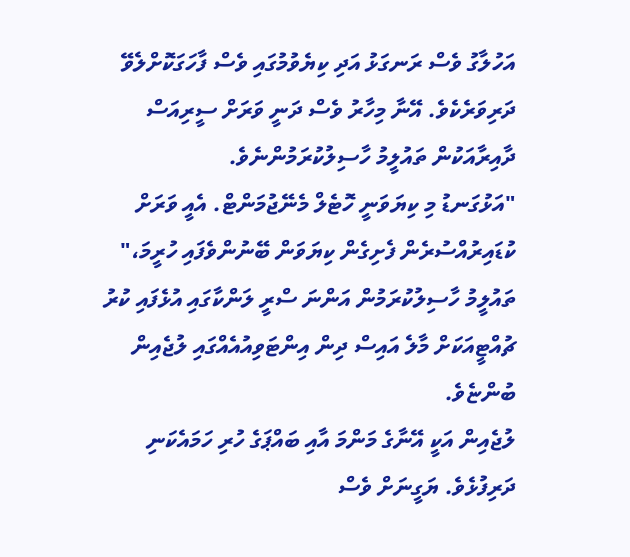އަހުލާގު ވެސް ރަނގަޅު އަދި ކިޔެވުމުގައި ވެސް ފާހަގަކޮށްލެވޭ ދަރިވަރެކެވެ. އޭނާ މިހާރު ވެސް ދަނީ ވަރަށް ސީރިއަސް ދާއިރާއަކުން ތައުލީމު ހާސިލުކުރަމުންނެވެ.
"އަޅުގަނޑު މި ކިޔަވަނީ ހޮޓެލް މެނޭޖުމަންޓް. އެއީ ވަރަށް ކުޑައިރުއްސުރެން ފެށިގެން ކިޔަވަން ބޭނުންވެފައި ހުރީމަ،" ތައުލީމު ހާސިލުކުރަމުން އަންނަ ސްރީ ލަންކާގައި އުޅެފައި ކުރު ޗުއްޓީއަކަށް މާލެ އައިސް ދިން އިންޓަވިއުއެއްގައި ލުޖެއިން ބުންޏެވެ.
ލުޖެއިން އަކީ އޭނާގެ މަންމަ އާއި ބައްޕަގެ ހުރި ހަމައެކަނި ދަރިފުޅެވެ. ޔަގީނަށް ވެސް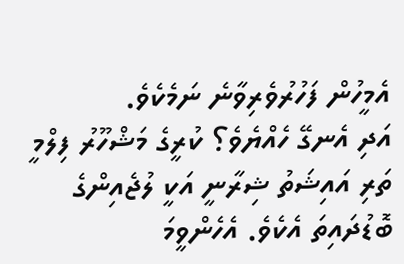އެމީހުން ފަހުރުވެރިވާނެ ނަމެކެވެ.
އަދި އެނގޭ ހެއްޔެވެ؟ ކުރީގެ މަޝްހޫރު ފިލްމީ ތަރި އައިޝަތު ޝިރާނީ އަކީ ލުޖެއިންގެ ބޮޑުދައިތަ އެކެވެ. އެހެންވީމަ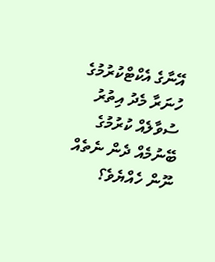އޭނާގެ އެކްޓްކުރުމުގެ ހުނަރާ މެދު އިތުރު ސުވާލެއް ކުރުމުގެ ބޭނުމެއް ދެން ނެތެއް ނޫން ހެއްޔެވެ؟